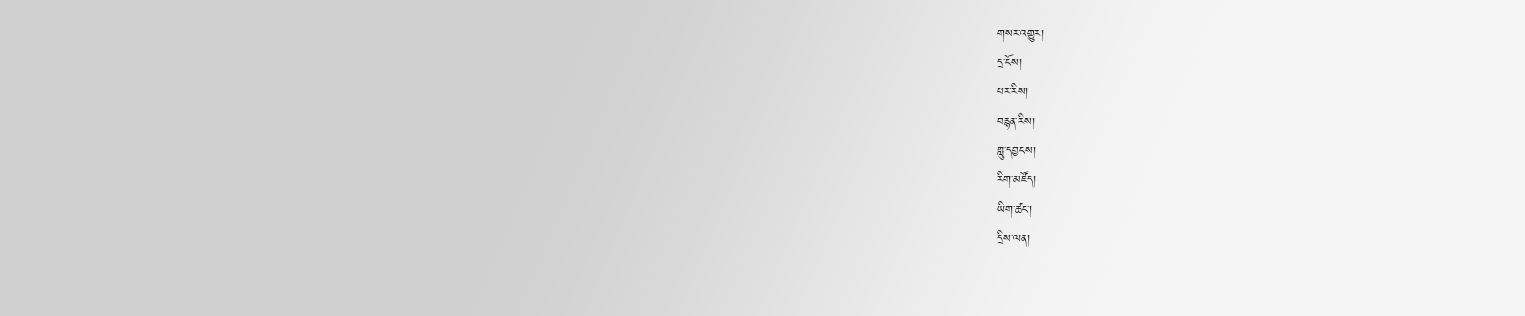གསར་འགྱུར།
དྲ་ངོས།
པར་རིས།
བརྙན་རིས།
གླུ་དབྱངས།
རིག་མཛོད།
ཡིག་ཚང་།
དྲིས་ལན།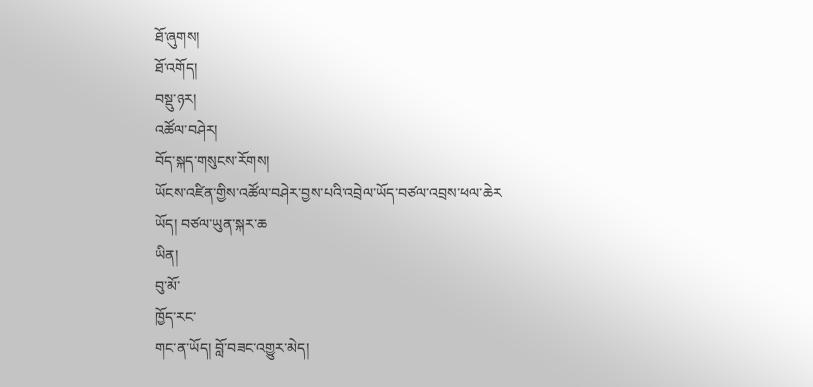ཐོ་ཞུགས།
ཐོ་འགོད།
བསྡུ་ཉར།
འཚོལ་བཤེར།
བོད་སྐད་གསུངས་རོགས།
ཡོངས་འཛིན་གྱིས་འཚོལ་བཤེར་བྱས་པའི་འབྲེལ་ཡོད་བཙལ་འབྲས་ཕལ་ཆེར
ཡོད། བཙལ་ཡུན་སྐར་ཆ
ཡིན།
བུ་མོ་
ཁྱོད་རང་
གང་ན་ཡོད། བློ་བཟང་འགྱུར་མེད།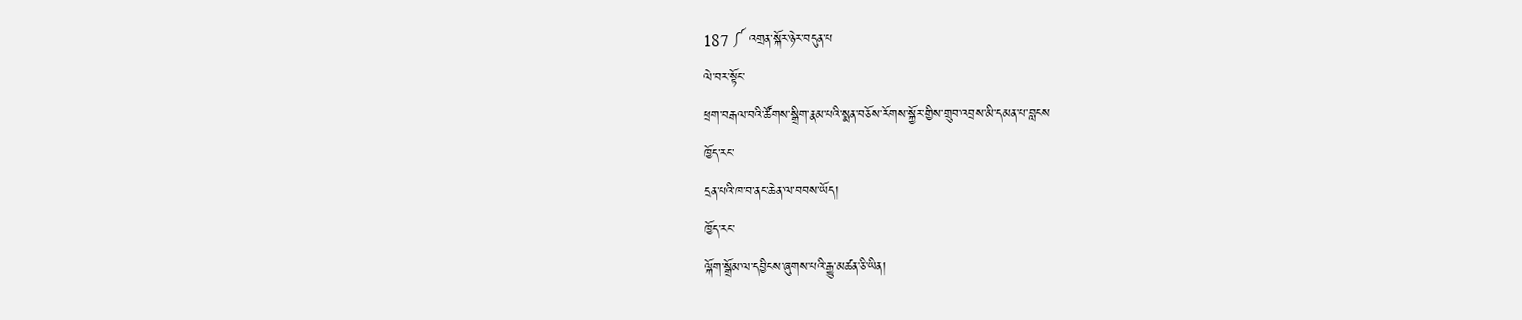187 ༼ འགྲན་སྐོར་ཉེར་བདུན་པ
ལེ་བར་སྟོང་
ཕྲག་བརྒལ་བའི་ཚོགས་སྒྲིག་རྣམ་པའི་སྨན་བཅོས་རོགས་སྐྱོར་གྱིས་གྲུབ་འབྲས་མི་དམན་པ་བླངས
ཁྱོད་རང་
དྲན་པའི་ཁ་བ་ནང་ཆེན་ལ་བབས་ཡོད།
ཁྱོད་རང་
ལྐོག་སྒྲོམ་ལ་དབྱིངས་ཞུགས་པའི་རྒྱུ་མཚན་ཅི་ཡིན།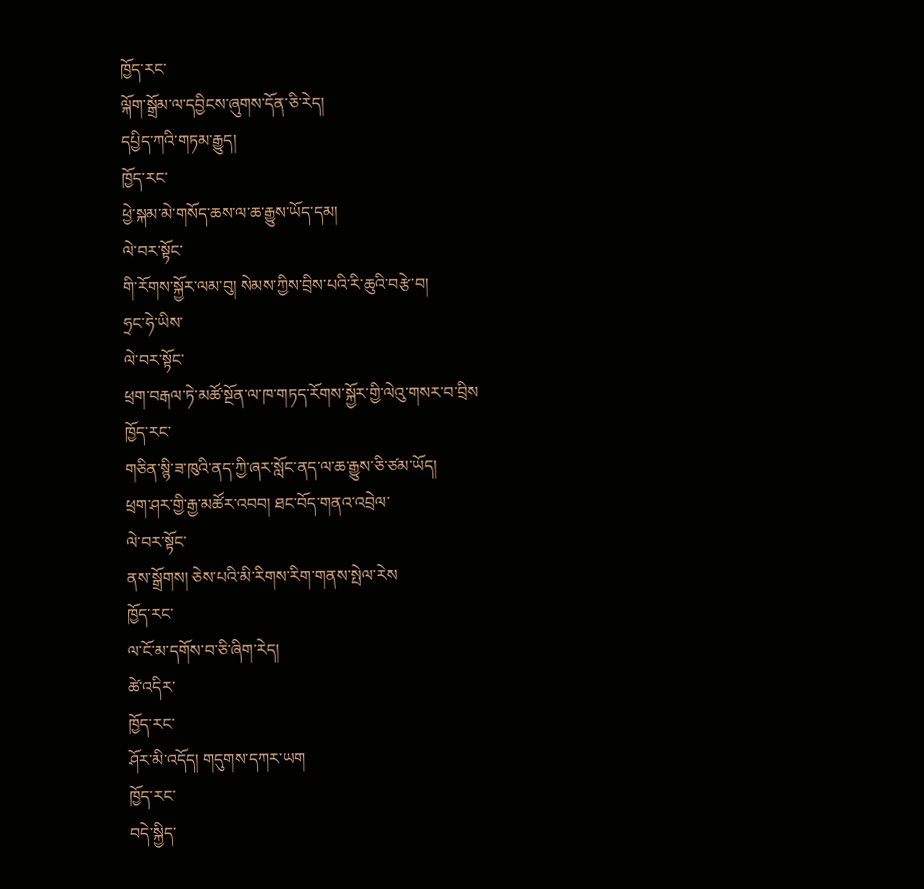ཁྱོད་རང་
ལྐོག་སྒྲོམ་ལ་དབྱིངས་ཞུགས་དོན་ཅི་རེད།
དཔྱིད་ཀའི་གཏམ་རྒྱུད།
ཁྱོད་རང་
ཕྱེ་སྐམ་མེ་གསོད་ཆས་ལ་ཆ་རྒྱུས་ཡོད་དམ།
ལེ་བར་སྟོང་
གི་རོགས་སྐྱོར་ལམ་བུ། སེམས་ཀྱིས་བྲིས་པའི་རི་ཆུའི་བརྩེ་བ།
ཧྲང་ཧེ་ཡིས་
ལེ་བར་སྟོང་
ཕྲག་བརྒལ་ཏེ་མཚོ་སྔོན་ལ་ཁ་གཏད་རོགས་སྐྱོར་གྱི་ལེའུ་གསར་བ་བྲིས
ཁྱོད་རང་
གཅིན་སྙི་ཟ་ཁུའི་ནད་ཀྱི་ཞར་སློང་ནད་ལ་ཆ་རྒྱུས་ཅི་ཙམ་ཡོད།
ཕྲག་ཤར་གྱི་རྒྱ་མཚོར་འབབ། ཐང་བོད་གནའ་འབྲེལ་
ལེ་བར་སྟོང་
ནས་སྒྲོགས། ཅེས་པའི་མི་རིགས་རིག་གནས་སྤེལ་རེས
ཁྱོད་རང་
ལ་ངོ་མ་དགོས་བ་ཅི་ཞིག་རེད།
ཚེ་འདིར་
ཁྱོད་རང་
ཤོར་མི་འདོད། གདུགས་དཀར་ཡག
ཁྱོད་རང་
བདེ་སྐྱིད་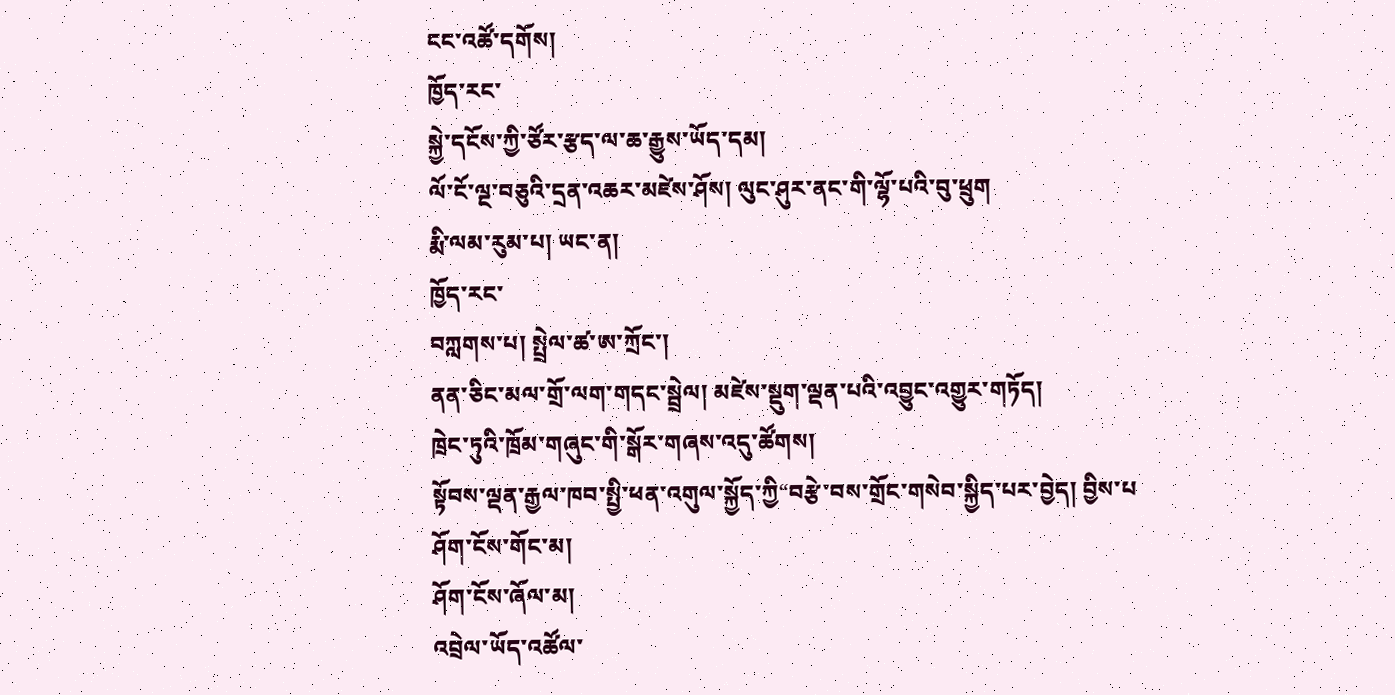ངང་འཚོ་དགོས།
ཁྱོད་རང་
སྐྱེ་དངོས་ཀྱི་ཙོར་རྩད་ལ་ཆ་རྒྱུས་ཡོད་དམ།
ལོ་ངོ་ལྔ་བཅུའི་དྲན་འཆར་མཛེས་ཤོས། ལུང་ཤུར་ནང་གི་ལྷོ་པའི་བུ་ཕྲུག
རྨི་ལམ་རུམ་པ། ཡང་ན།
ཁྱོད་རང་
བཀླགས་པ། སྤྲེལ་ཚ་ཨ་ཀྲོང་།
ནན་ཅིང་མལ་གྲོ་ལག་གདང་སྦྲེལ། མཛེས་སྡུག་ལྡན་པའི་འབྱུང་འགྱུར་གཏོད།
ཁྲེང་ཏུའི་ཁྲོམ་གཞུང་གི་སྒོར་གཞས་འདུ་ཚོགས།
སྟོབས་ལྡན་རྒྱལ་ཁབ་སྤྱི་ཕན་འགུལ་སྐྱོད་ཀྱི“བརྩེ་བས་གྲོང་གསེབ་སྐྱིད་པར་བྱེད། བྱིས་པ
ཤོག་ངོས་གོང་མ།
ཤོག་ངོས་ཞོལ་མ།
འབྲེལ་ཡོད་འཚོལ་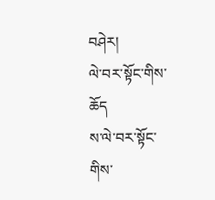བཤེར།
ལེ་བར་སྟོང་གིས་ཆོད
ས་ལེ་བར་སྟོང་གིས་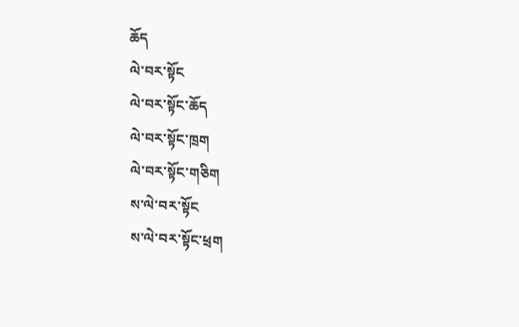ཆོད
ལེ་བར་སྟོང
ལེ་བར་སྟོང་ཆོད
ལེ་བར་སྟོང་ཁྲག
ལེ་བར་སྟོང་གཅིག
ས་ལེ་བར་སྟོང
ས་ལེ་བར་སྟོང་ཕྲག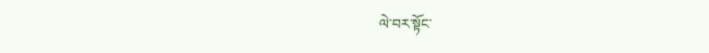ལེ་བར་སྟོང་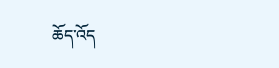ཆོད་འོད